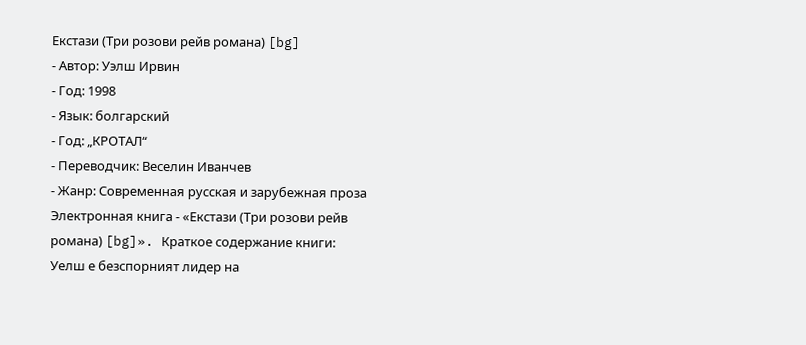Екстази (Три розови рейв романа) [bg]
- Автор: Уэлш Ирвин
- Год: 1998
- Язык: болгарский
- Год: „КРОТАЛ“
- Переводчик: Веселин Иванчев
- Жанр: Современная русская и зарубежная проза
Электронная книга - «Екстази (Три розови рейв романа) [bg]». Краткое содержание книги:
Уелш е безспорният лидер на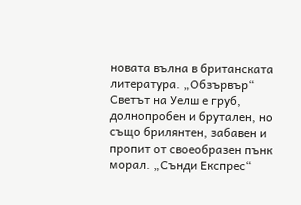новата вълна в британската литература. „Обзървър“
Светът на Уелш е груб, долнопробен и брутален, но също брилянтен, забавен и пропит от своеобразен пънк морал. „Сънди Експрес“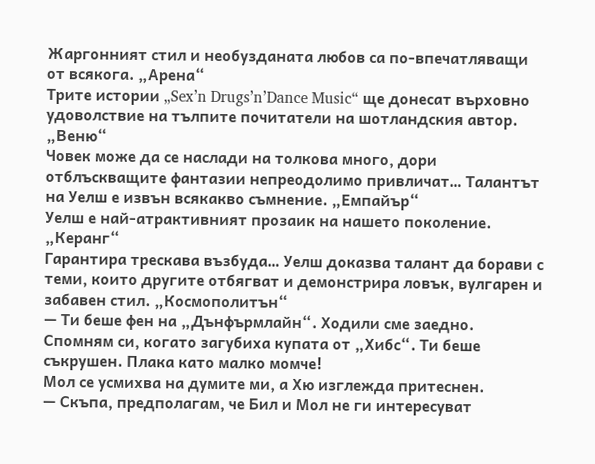Жаргонният стил и необузданата любов са по-впечатляващи от всякога. „Арена“
Трите истории „Sex’n Drugs’n’Dance Music“ ще донесат върховно удоволствие на тълпите почитатели на шотландския автор. „Веню“
Човек може да се наслади на толкова много, дори отблъскващите фантазии непреодолимо привличат… Талантът на Уелш е извън всякакво съмнение. „Емпайър“
Уелш е най-атрактивният прозаик на нашето поколение. „Керанг“
Гарантира трескава възбуда… Уелш доказва талант да борави с теми, които другите отбягват и демонстрира ловък, вулгарен и забавен стил. „Космополитън“
— Ти беше фен на „Дънфърмлайн“. Ходили сме заедно. Спомням си, когато загубиха купата от „Хибс“. Ти беше съкрушен. Плака като малко момче!
Мол се усмихва на думите ми, а Хю изглежда притеснен.
— Скъпа, предполагам, че Бил и Мол не ги интересуват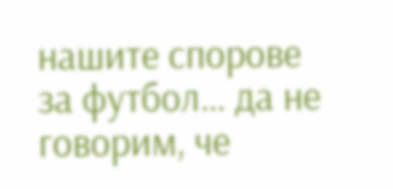нашите спорове за футбол… да не говорим, че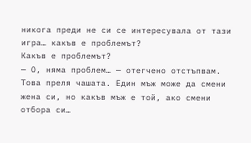никога преди не си се интересувала от тази игра… какъв е проблемът?
Какъв е проблемът?
— О, няма проблем… — отегчено отстъпвам.
Това преля чашата. Един мъж може да смени жена си, но какъв мъж е той, ако смени отбора си…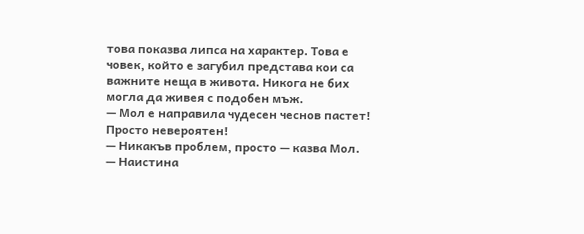това показва липса на характер. Това е човек, който е загубил представа кои са важните неща в живота. Никога не бих могла да живея с подобен мъж.
— Мол е направила чудесен чеснов пастет! Просто невероятен!
— Никакъв проблем, просто — казва Мол.
— Наистина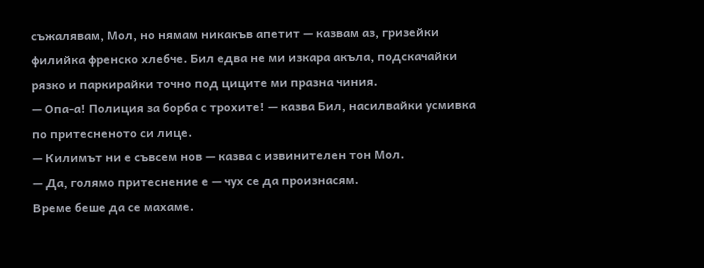съжалявам, Мол, но нямам никакъв апетит — казвам аз, гризейки филийка френско хлебче. Бил едва не ми изкара акъла, подскачайки рязко и паркирайки точно под циците ми празна чиния.
— Опа-а! Полиция за борба с трохите! — казва Бил, насилвайки усмивка по притесненото си лице.
— Килимът ни е съвсем нов — казва с извинителен тон Мол.
— Да, голямо притеснение е — чух се да произнасям.
Време беше да се махаме.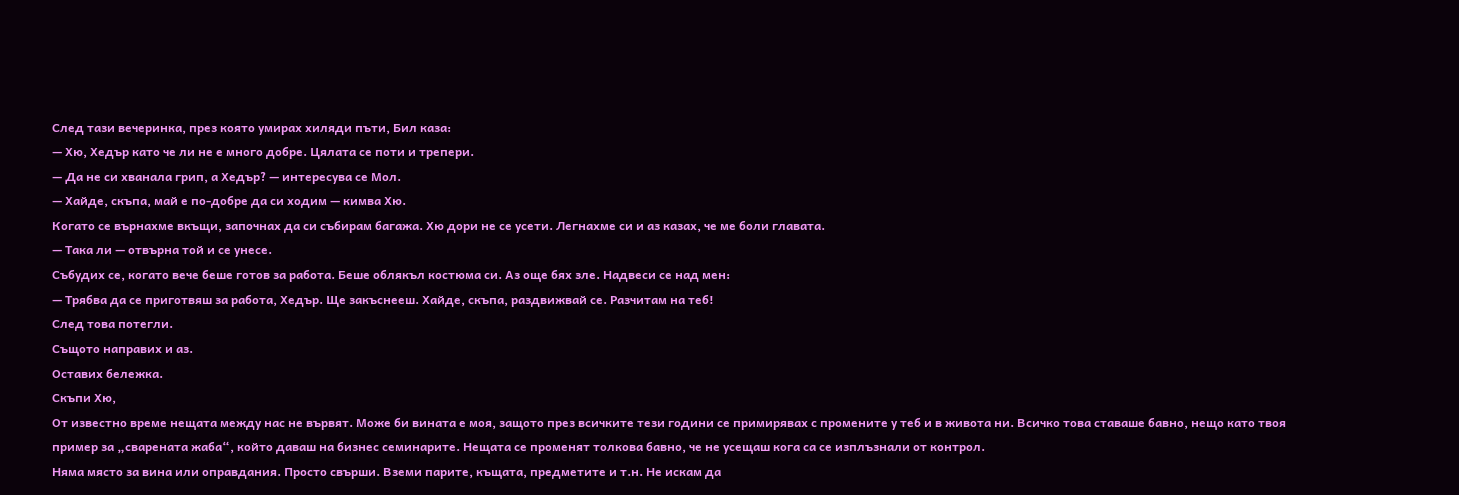След тази вечеринка, през която умирах хиляди пъти, Бил каза:
— Хю, Хедър като че ли не е много добре. Цялата се поти и трепери.
— Да не си хванала грип, а Хедър? — интересува се Мол.
— Хайде, скъпа, май е по-добре да си ходим — кимва Хю.
Когато се върнахме вкъщи, започнах да си събирам багажа. Хю дори не се усети. Легнахме си и аз казах, че ме боли главата.
— Така ли — отвърна той и се унесе.
Събудих се, когато вече беше готов за работа. Беше облякъл костюма си. Аз още бях зле. Надвеси се над мен:
— Трябва да се приготвяш за работа, Хедър. Ще закъснееш. Хайде, скъпа, раздвижвай се. Разчитам на теб!
След това потегли.
Същото направих и аз.
Оставих бележка.
Скъпи Хю,
От известно време нещата между нас не вървят. Може би вината е моя, защото през всичките тези години се примирявах с промените у теб и в живота ни. Всичко това ставаше бавно, нещо като твоя пример за „сварената жаба“, който даваш на бизнес семинарите. Нещата се променят толкова бавно, че не усещаш кога са се изплъзнали от контрол.
Няма място за вина или оправдания. Просто свърши. Вземи парите, къщата, предметите и т.н. Не искам да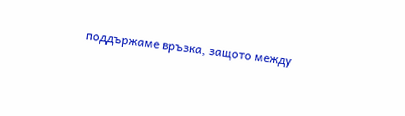поддържаме връзка, защото между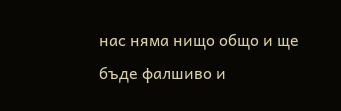нас няма нищо общо и ще бъде фалшиво и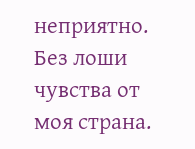неприятно. Без лоши чувства от моя страна.